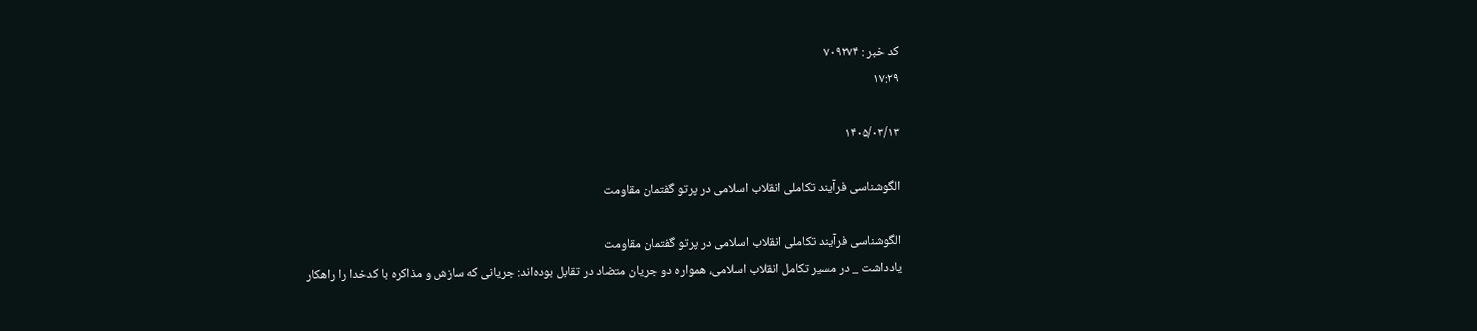کد خبر : ۷۰۹۲۷۴
۱۷:۲۹

۱۴۰۵/۰۳/۱۳

الگوشناسی فرآیند تکاملی انقلاب اسلامی در پرتو گفتمان مقاومت

الگوشناسی فرآیند تکاملی انقلاب اسلامی در پرتو گفتمان مقاومت
یادداشت _ در مسیر تکامل انقلاب اسلامی، همواره دو جریان متضاد در تقابل بوده‌اند: جریانی که سازش و مذاکره با کدخدا را راهکار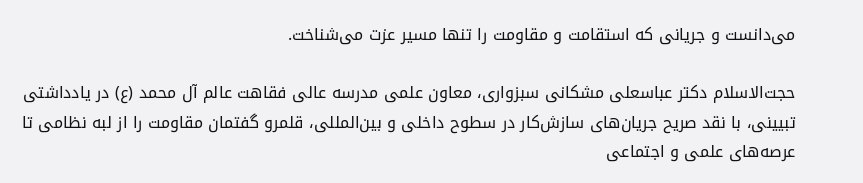می‌دانست و جریانی که استقامت و مقاومت را تنها مسیر عزت می‌شناخت.

حجت‌الاسلام دکتر عباسعلی مشکانی سبزواری، معاون علمی مدرسه عالی فقاهت عالم آل محمد (ع) در یادداشتی تبیینی، با نقد صریح جریان‌های سازش‌کار در سطوح داخلی و بین‌المللی، قلمرو گفتمان مقاومت را از لبه نظامی تا عرصه‌های علمی و اجتماعی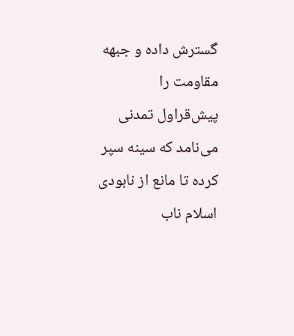گسترش داده و جبهه مقاومت را پیش‌قراول تمدنی می‌نامد که سینه سپر کرده تا مانع از نابودی اسلام ناب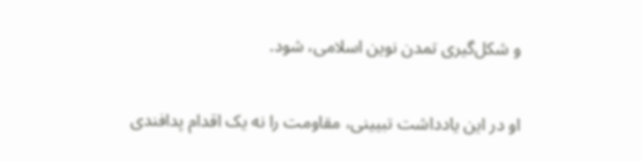و شکل‌گیری تمدن نوین اسلامی، شود.

او در این یادداشت تبیینی، مقاومت را نه یک اقدام پدافندی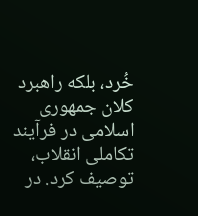خُرد، بلکه راهبرد کلان جمهوری اسلامی در فرآیند تکاملی انقلاب، توصیف کرد. در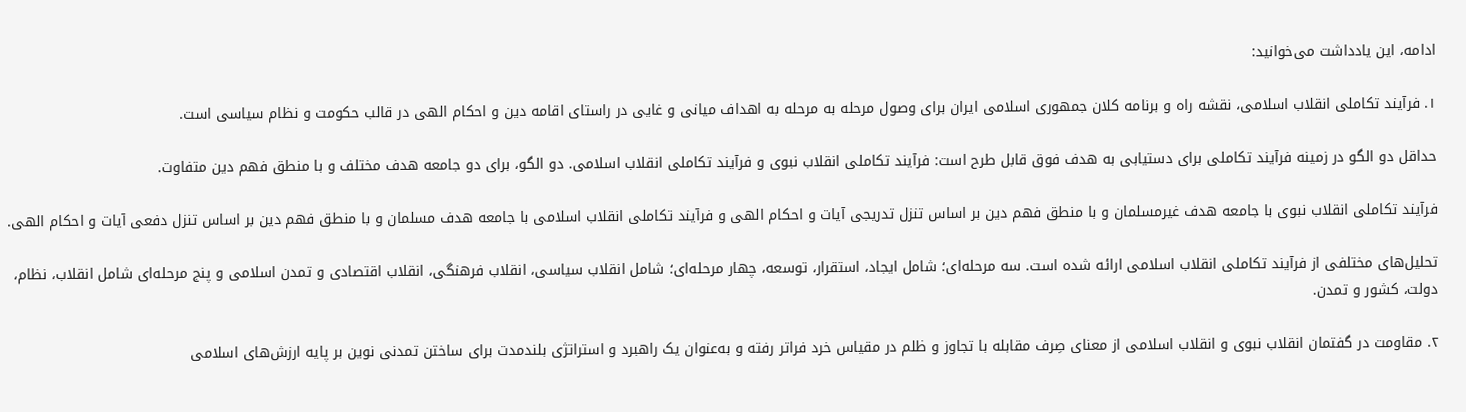ادامه، این یادداشت می‌خوانید:

۱. فرآیند تکاملی انقلاب اسلامی، نقشه راه و برنامه کلان جمهوری اسلامی ایران برای وصول مرحله به مرحله به اهداف میانی و غایی در راستای اقامه دین و احکام الهی در قالب حکومت و نظام سیاسی است.

حداقل دو الگو در زمینه فرآیند تکاملی برای دستیابی به هدف فوق قابل طرح است: فرآیند تکاملی انقلاب نبوی و فرآیند تکاملی انقلاب اسلامی. دو الگو، برای دو جامعه هدف مختلف و با منطق فهم دین متفاوت.

فرآیند تکاملی انقلاب نبوی با جامعه هدف غیرمسلمان و با منطق فهم دین بر اساس تنزل تدریجی آیات و احکام الهی و فرآیند تکاملی انقلاب اسلامی با جامعه هدف مسلمان و با منطق فهم دین بر اساس تنزل دفعی آیات و احکام الهی.

تحلیل‌های مختلفی از فرآیند تکاملی انقلاب اسلامی ارائه شده است. سه مرحله‌ای؛ شامل ایجاد، استقرار، توسعه، چهار مرحله‌ای؛ شامل انقلاب سیاسی، انقلاب فرهنگی، انقلاب اقتصادی و تمدن اسلامی و پنج مرحله‌ای شامل انقلاب، نظام، دولت، کشور و تمدن.

۲. مقاومت در گفتمان انقلاب نبوی و انقلاب اسلامی از معنای صِرف مقابله با تجاوز و ظلم در مقیاس خرد فراتر رفته و به‌عنوان یک راهبرد و استراتژی بلندمدت برای ساختن تمدنی نوین بر پایه ارزش‌های اسلامی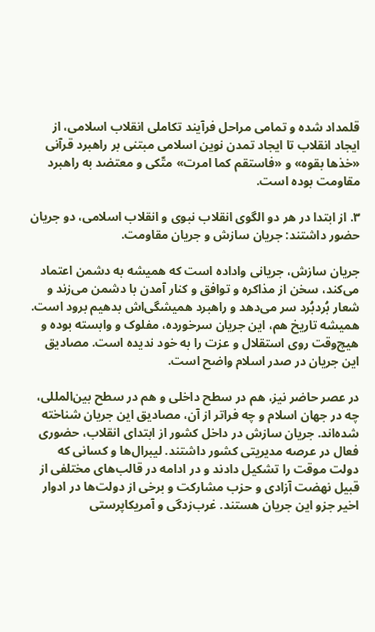قلمداد شده و تمامی مراحل فرآیند تکاملی انقلاب اسلامی، از ایجاد انقلاب تا ایجاد تمدن نوین اسلامی مبتنی بر راهبرد قرآنی «خذ‌ها بقوه» و «فاستقم کما امرت» متّکی و معتضد به راهبرد مقاومت بوده است.

۳. از ابتدا در هر دو الگوی انقلاب نبوی و انقلاب اسلامی، دو جریان حضور داشتند: جریان سازش و جریان مقاومت.

جریان سازش، جریانی واداده است که همیشه به دشمن اعتماد می‌کند، سخن از مذاکره و توافق و کنار آمدن با دشمن می‌زند و شعار بُردبُرد سر می‌دهد و راهبرد همیشگی‌اش بدهیم برود است. همیشه تاریخ هم، این جریان سرخورده، مفلوک و وابسته بوده و هیچ‌وقت روی استقلال و عزت را به خود ندیده است. مصادیق این جریان در صدر اسلام واضح است.

در عصر حاضر نیز، هم در سطح داخلی و هم در سطح بین‌المللی، چه در جهان اسلام و چه فراتر از آن، مصادیق این جریان شناخته شده‌اند. جریان سازش در داخل کشور از ابتدای انقلاب، حضوری فعال در عرصه مدیریتی کشور داشتند. لیبرال‌ها و کسانی که دولت موقت را تشکیل دادند و در ادامه در قالب‌های مختلفی از قبیل نهضت آزادی و حزب مشارکت و برخی از دولت‌ها در ادوار اخیر جزو این جریان هستند. غرب‌زدگی و آمریکا‌پرستی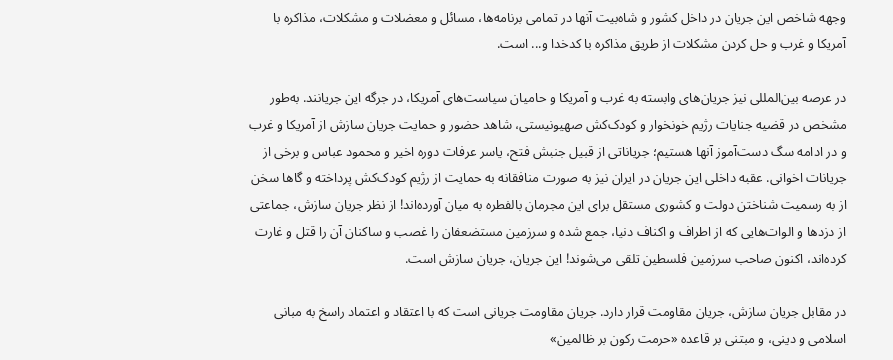وجهه شاخص این جریان در داخل کشور و شاه‌بیت آنها در تمامی برنامه‌ها، مسائل و معضلات و مشکلات، مذاکره با آمریکا و غرب و حل کردن مشکلات از طریق مذاکره با کدخدا و... است.

در عرصه بین‌المللی نیز جریان‌های وابسته به غرب و آمریکا و حامیان سیاست‌های آمریکا، در جرگه این جریانند. به‌طور مشخص در قضیه جنایات رژیم خونخوار و کودک‌کش صهیونیستی، شاهد حضور و حمایت جریان سازش از آمریکا و غرب و در ادامه سگ دست‌آموز آنها هستیم؛ جریاناتی از قبیل جنبش فتح، یاسر عرفات دوره اخیر و محمود عباس و برخی از جریانات اخوانی. عقبه داخلی این جریان در ایران نیز به صورت منافقانه به حمایت از رژیم کودک‌کش پرداخته و گا‌ها سخن از به رسمیت شناختن دولت و کشوری مستقل برای این مجرمان بالفطره به میان آورده‌اند! از نظر جریان سازش، جماعتی از دزد‌ها و الوات‌هایی که از اطراف و اکناف دنیا، جمع شده و سرزمین مستضعفان را غصب و ساکنان آن را قتل و غارت کرده‌اند، اکنون صاحب سرزمین فلسطین تلقی می‌شوند! این جریان، جریان سازش است.

در مقابل جریان سازش، جریان مقاومت قرار دارد. جریان مقاومت جریانی است که با اعتقاد و اعتماد راسخ به مبانی اسلامی و دینی، و مبتنی بر قاعده «حرمت رکون بر ظالمین»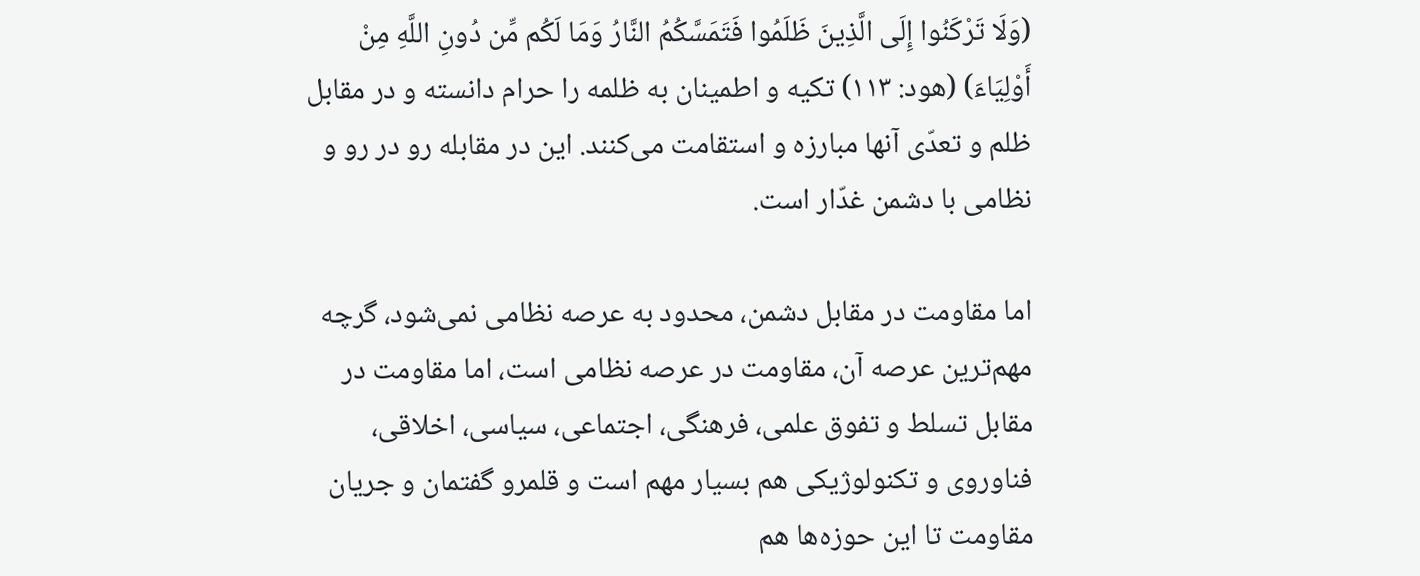(وَلَا تَرْکَنُوا إِلَى الَّذِینَ ظَلَمُوا فَتَمَسَّکُمُ النَّارُ وَمَا لَکُم مِّن دُونِ اللَّهِ مِنْ أَوْلِیَاءَ) (هود: ۱۱۳) تکیه و اطمینان به ظلمه را حرام دانسته و در مقابل ظلم و تعدّی آنها مبارزه و استقامت می‌کنند. این در مقابله رو در رو و نظامی با دشمن غدّار است.

اما مقاومت در مقابل دشمن، محدود به عرصه نظامی نمی‌شود، گرچه مهم‌ترین عرصه آن، مقاومت در عرصه نظامی است، اما مقاومت در مقابل تسلط و تفوق علمی، فرهنگی، اجتماعی، سیاسی، اخلاقی، فناوروی و تکنولوژیکی هم بسیار مهم است و قلمرو گفتمان و جریان مقاومت تا این حوزه‌ها هم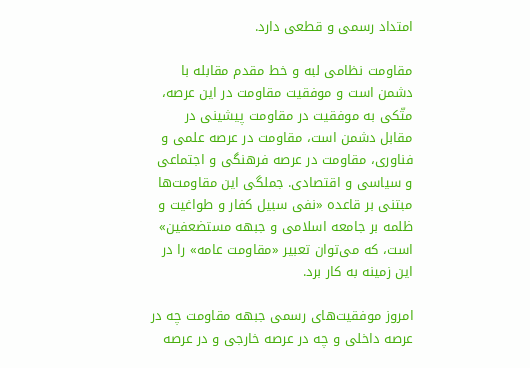امتداد رسمی و قطعی دارد.

مقاومت نظامی لبه و خط مقدم مقابله با دشمن است و موفقیت مقاومت در این عرصه، متّکی به موفقیت در مقاومت پیشینی در مقابل دشمن است، مقاومت در عرصه علمی و فناوری، مقاومت در عرصه فرهنگی و اجتماعی و سیاسی و اقتصادی. جملگی این مقاومت‌ها مبتنی بر قاعده «نفی سبیل کفار و طواغیت و ظلمه بر جامعه اسلامی و جبهه مستضعفین» است، که می‌توان تعبیر «مقاومت عامه» را در این زمینه به کار برد.

امروز موفقیت‌های رسمی جبهه مقاومت چه در عرصه داخلی و چه در عرصه خارجی و در عرصه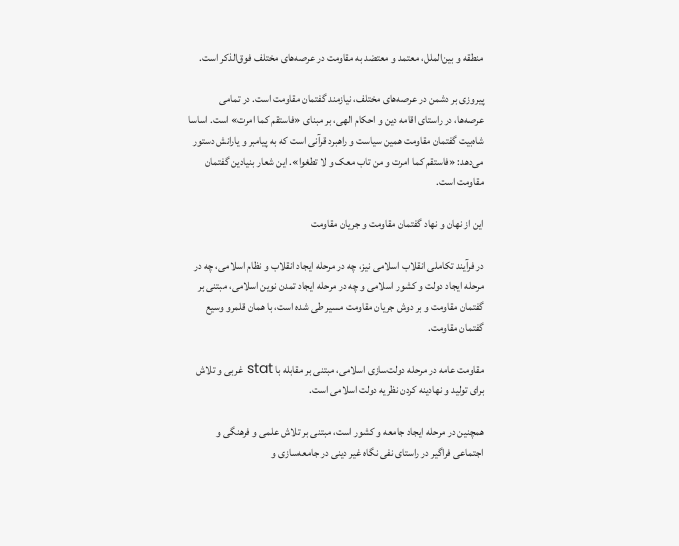منطقه و بین‌الملل، معتمد و معتضد به مقاومت در عرصه‌های مختلف فوق‌الذکر است.

پیروزی بر دشمن در عرصه‌های مختلف، نیازمند گفتمان مقاومت است. در تمامی عرصه‌ها، در راستای اقامه دین و احکام الهی، بر مبنای «فاستقم کما امرت» است. اساسا شاه‌بیت گفتمان مقاومت همین سیاست و راهبرد قرآنی است که به پیامبر و یارانش دستور می‌دهد: «فاستقم کما امرت و من تاب معک و لا تطغوا». این شعار بنیادین گفتمان مقاومت است.

این از نهان و نهاد گفتمان مقاومت و جریان مقاومت

در فرآیند تکاملی انقلاب اسلامی نیز، چه در مرحله ایجاد انقلاب و نظام اسلامی، چه در مرحله ایجاد دولت و کشور اسلامی و چه در مرحله ایجاد تمدن نوین اسلامی، مبتنی بر گفتمان مقاومت و بر دوش جریان مقاومت مسیر طی شده است، با همان قلمرو وسیع گفتمان مقاومت.

مقاومت عامه در مرحله دولت‌سازی اسلامی، مبتنی بر مقابله با stat غربی و تلاش برای تولید و نهادینه کردن نظریه دولت اسلامی است.

همچنین در مرحله ایجاد جامعه و کشور است، مبتنی بر تلاش علمی و فرهنگی و اجتماعی فراگیر در راستای نفی نگاه غیر دینی در جامعه‌سازی و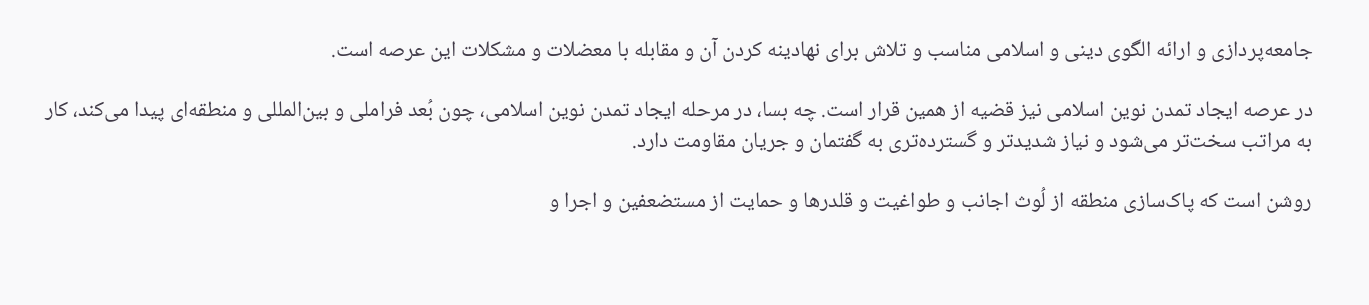جامعه‌پردازی و ارائه الگوی دینی و اسلامی مناسب و تلاش برای نهادینه کردن آن و مقابله با معضلات و مشکلات این عرصه است.

در عرصه ایجاد تمدن نوین اسلامی نیز قضیه از همین قرار است. چه بسا، در مرحله ایجاد تمدن نوین اسلامی، چون بُعد فراملی و بین‌المللی و منطقه‌ای پیدا می‌کند، کار به مراتب سخت‌تر می‌شود و نیاز شدیدتر و گسترده‌تری به گفتمان و جریان مقاومت دارد.

روشن است که پاک‌سازی منطقه از لُوث اجانب و طواغیت و قلدر‌ها و حمایت از مستضعفین و اجرا و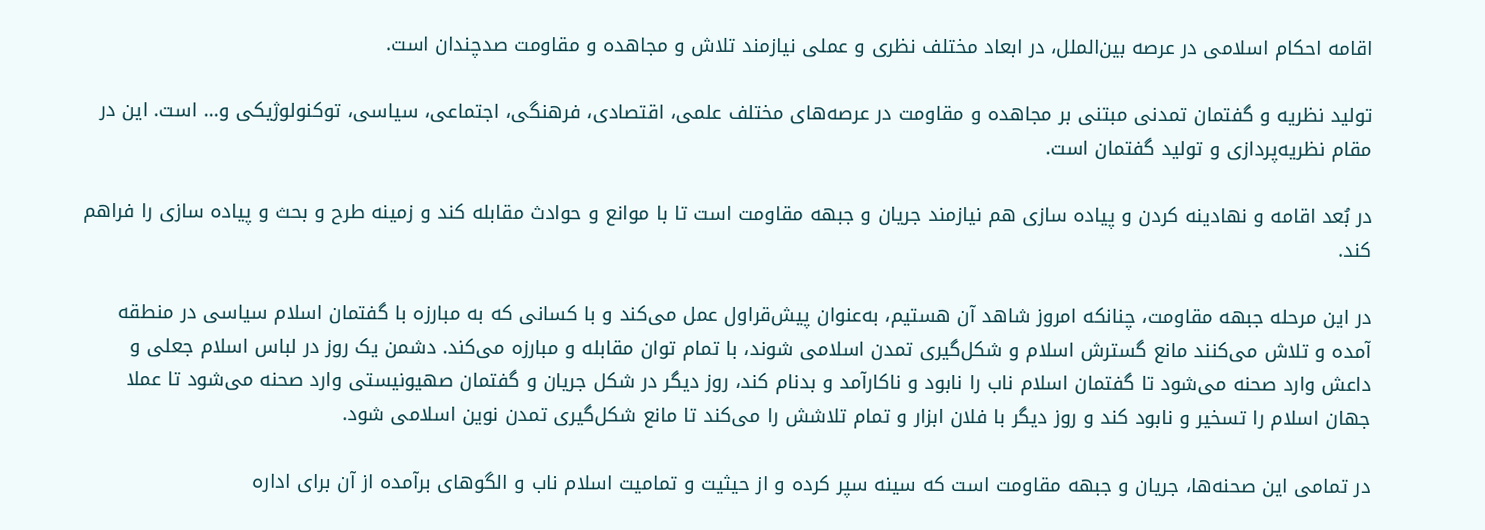اقامه احکام اسلامی در عرصه بین‌الملل، در ابعاد مختلف نظری و عملی نیازمند تلاش و مجاهده و مقاومت صدچندان است.

تولید نظریه و گفتمان تمدنی مبتنی بر مجاهده و مقاومت در عرصه‌های مختلف علمی، اقتصادی، فرهنگی، اجتماعی، سیاسی، توکنولوژیکی و... است. این در مقام نظریه‌پردازی و تولید گفتمان است.

در بُعد اقامه و نهادینه کردن و پیاده سازی هم نیازمند جریان و جبهه مقاومت است تا با موانع و حوادث مقابله کند و زمینه طرح و بحث و پیاده سازی را فراهم کند.

در این مرحله جبهه مقاومت، چنانکه امروز شاهد آن هستیم، به‌عنوان پیش‌قراول عمل می‌کند و با کسانی که به مبارزه با گفتمان اسلام سیاسی در منطقه آمده و تلاش می‌کنند مانع گسترش اسلام و شکل‌گیری تمدن اسلامی شوند، با تمام توان مقابله و مبارزه می‌کند. دشمن یک روز در لباس اسلام جعلی و داعش وارد صحنه می‌شود تا گفتمان اسلام ناب را نابود و ناکارآمد و بدنام کند، روز دیگر در شکل جریان و گفتمان صهیونیستی وارد صحنه می‌شود تا عملا جهان اسلام را تسخیر و نابود کند و روز دیگر با فلان ابزار و تمام تلاشش را می‌کند تا مانع شکل‌گیری تمدن نوین اسلامی شود.

در تمامی این صحنه‌ها، جریان و جبهه مقاومت است که سینه سپر کرده و از حیثیت و تمامیت اسلام ناب و الگو‌های برآمده از آن برای اداره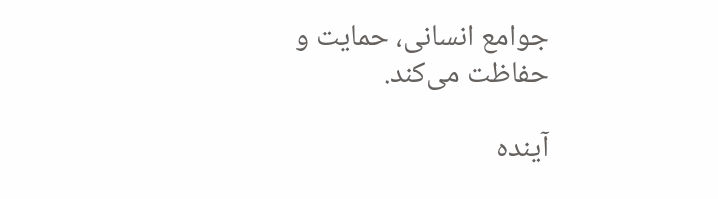جوامع انسانی، حمایت و حفاظت می‌کند.

آینده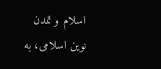اسلام و تمدن نوین اسلامی، به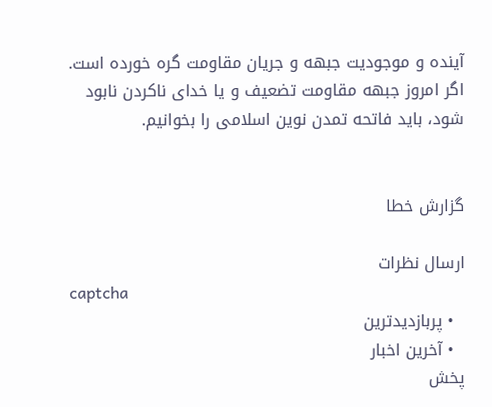آینده و موجودیت جبهه و جریان مقاومت گره خورده است. اگر امروز جبهه مقاومت تضعیف و یا خدای ناکردن نابود شود، باید فاتحه تمدن نوین اسلامی را بخوانیم.


گزارش خطا

ارسال نظرات
captcha
  • پربازدیدترین
  • آخرین اخبار
پخش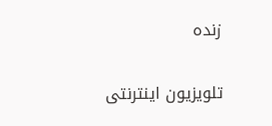زنده

تلویزیون اینترنتی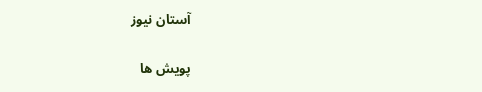آستان نیوز

پویش ها